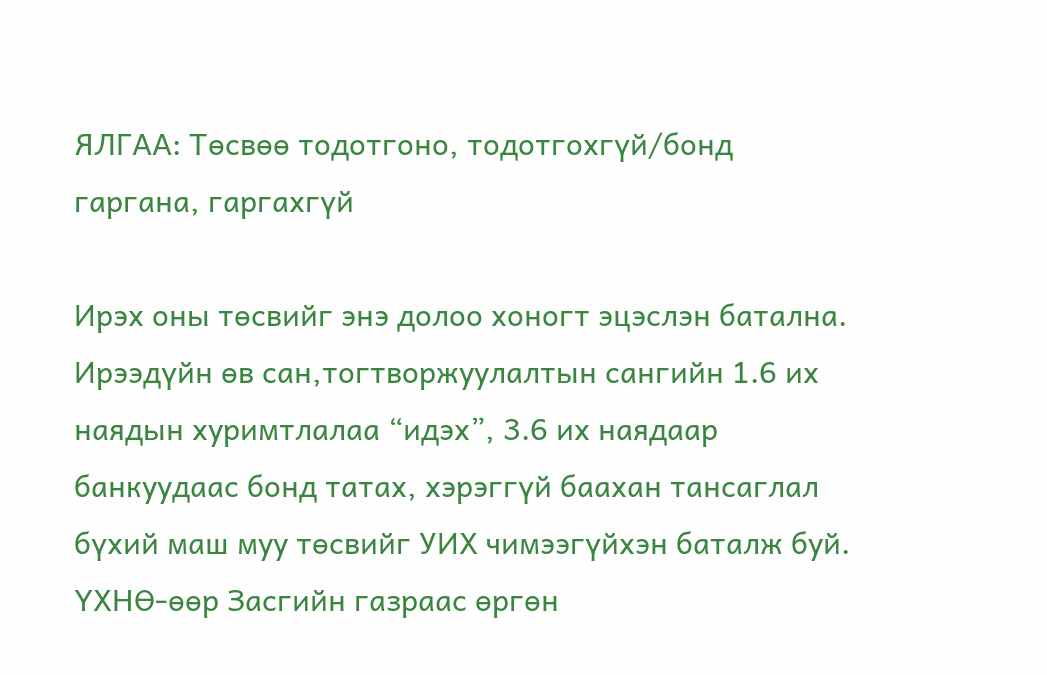ЯЛГАА: Төсвөө тодотгоно, тодотгохгүй/бонд гаргана, гаргахгүй

Ирэх оны төсвийг энэ долоо хоногт эцэслэн батална. Ирээдүйн өв сан,тогтворжуулалтын сангийн 1.6 их наядын хуримтлалаа “идэх”, 3.6 их наядаар банкуудаас бонд татах, хэрэггүй баахан тансаглал бүхий маш муу төсвийг УИХ чимээгүйхэн баталж буй. ҮХНӨ-өөр Засгийн газраас өргөн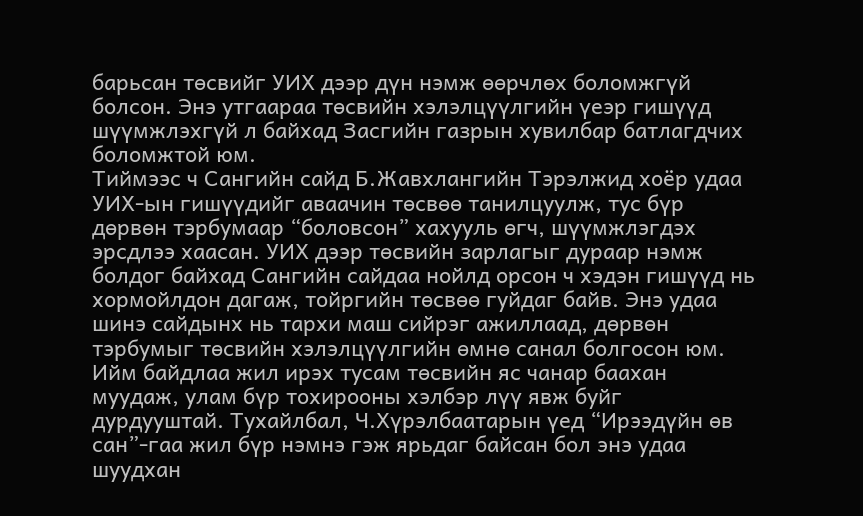барьсан төсвийг УИХ дээр дүн нэмж өөрчлөх боломжгүй болсон. Энэ утгаараа төсвийн хэлэлцүүлгийн үеэр гишүүд шүүмжлэхгүй л байхад Засгийн газрын хувилбар батлагдчих боломжтой юм.
Тиймээс ч Сангийн сайд Б.Жавхлангийн Тэрэлжид хоёр удаа УИХ-ын гишүүдийг аваачин төсвөө танилцуулж, тус бүр дөрвөн тэрбумаар “боловсон” хахууль өгч, шүүмжлэгдэх эрсдлээ хаасан. УИХ дээр төсвийн зарлагыг дураар нэмж болдог байхад Сангийн сайдаа нойлд орсон ч хэдэн гишүүд нь хормойлдон дагаж, тойргийн төсвөө гуйдаг байв. Энэ удаа шинэ сайдынх нь тархи маш сийрэг ажиллаад, дөрвөн тэрбумыг төсвийн хэлэлцүүлгийн өмнө санал болгосон юм.
Ийм байдлаа жил ирэх тусам төсвийн яс чанар баахан муудаж, улам бүр тохирооны хэлбэр лүү явж буйг дурдууштай. Тухайлбал, Ч.Хүрэлбаатарын үед “Ирээдүйн өв сан”-гаа жил бүр нэмнэ гэж ярьдаг байсан бол энэ удаа шуудхан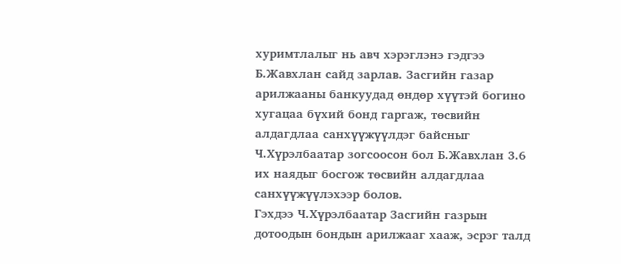хуримтлалыг нь авч хэрэглэнэ гэдгээ Б.Жавхлан сайд зарлав. Засгийн газар арилжааны банкуудад өндөр хүүтэй богино хугацаа бүхий бонд гаргаж, төсвийн алдагдлаа санхүүжүүлдэг байсныг Ч.Хүрэлбаатар зогсоосон бол Б.Жавхлан 3.6 их наядыг босгож төсвийн алдагдлаа санхүүжүүлэхээр болов.
Гэхдээ Ч.Хүрэлбаатар Засгийн газрын дотоодын бондын арилжааг хааж, эсрэг талд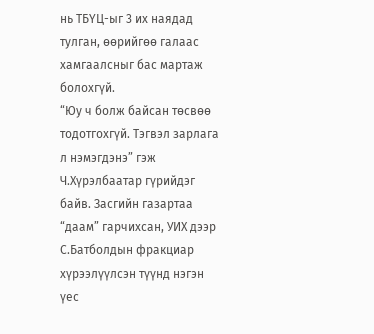нь ТБҮЦ-ыг 3 их наядад тулган, өөрийгөө галаас хамгаалсныг бас мартаж болохгүй.
“Юу ч болж байсан төсвөө тодотгохгүй. Тэгвэл зарлага л нэмэгдэнэ” гэж Ч.Хүрэлбаатар гүрийдэг байв. Засгийн газартаа “даам” гарчихсан, УИХ дээр С.Батболдын фракциар хүрээлүүлсэн түүнд нэгэн үес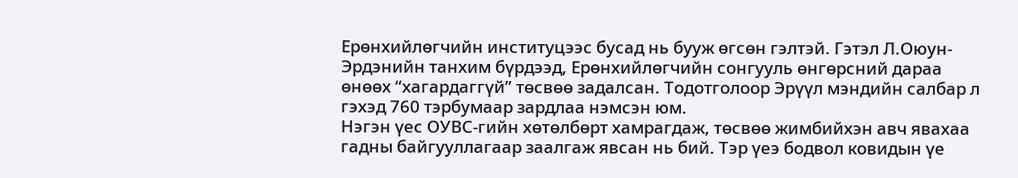Ерөнхийлөгчийн институцээс бусад нь бууж өгсөн гэлтэй. Гэтэл Л.Оюун-Эрдэнийн танхим бүрдээд, Ерөнхийлөгчийн сонгууль өнгөрсний дараа өнөөх “хагардаггүй” төсвөө задалсан. Тодотголоор Эрүүл мэндийн салбар л гэхэд 760 тэрбумаар зардлаа нэмсэн юм.
Нэгэн үес ОУВС-гийн хөтөлбөрт хамрагдаж, төсвөө жимбийхэн авч явахаа гадны байгууллагаар заалгаж явсан нь бий. Тэр үеэ бодвол ковидын үе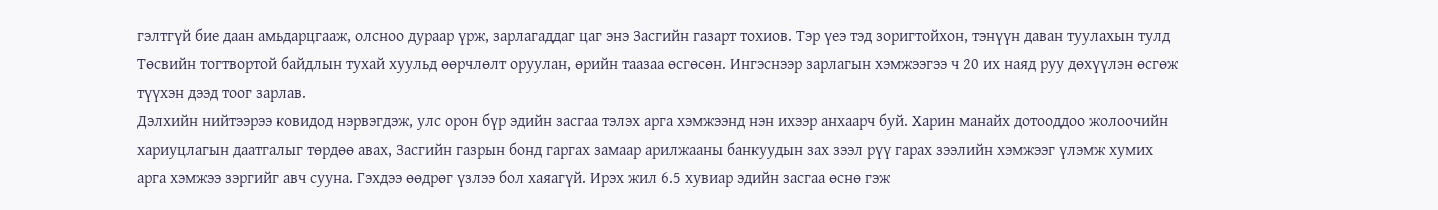гэлтгүй бие даан амьдарцгааж, олсноо дураар үрж, зарлагаддаг цаг энэ Засгийн газарт тохиов. Тэр үеэ тэд зоригтойхон, тэнүүн даван туулахын тулд Төсвийн тогтвортой байдлын тухай хуульд өөрчлөлт оруулан, өрийн таазаа өсгөсөн. Ингэснээр зарлагын хэмжээгээ ч 20 их наяд руу дөхүүлэн өсгөж түүхэн дээд тоог зарлав.
Дэлхийн нийтээрээ ковидод нэрвэгдэж, улс орон бүр эдийн засгаа тэлэх арга хэмжээнд нэн ихээр анхаарч буй. Харин манайх дотооддоо жолоочийн хариуцлагын даатгалыг төрдөө авах, Засгийн газрын бонд гаргах замаар арилжааны банкуудын зах зээл рүү гарах зээлийн хэмжээг үлэмж хумих арга хэмжээ зэргийг авч сууна. Гэхдээ өөдрөг үзлээ бол хаяагүй. Ирэх жил 6.5 хувиар эдийн засгаа өснө гэж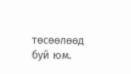төсөөлөөд буй юм.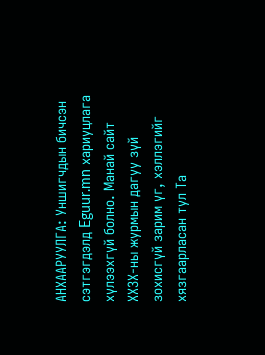АНХААРУУЛГА: Уншигчдын бичсэн сэтгэгдэлд Eguur.mn хариуцлага хүлээхгүй болно. Манай сайт ХХЗХ-ны журмын дагуу зүй зохисгүй зарим үг, хэллэгийг хязгаарласан тул Та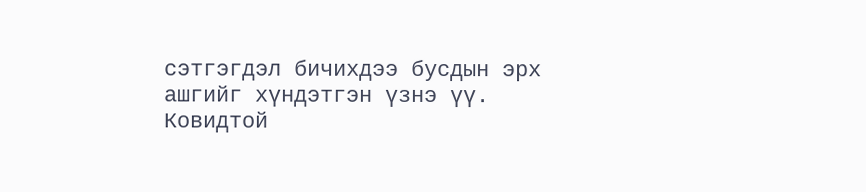сэтгэгдэл бичихдээ бусдын эрх ашгийг хүндэтгэн үзнэ үү.
Ковидтой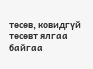төсөв, ковидгүй төсөвт ялгаа байгаа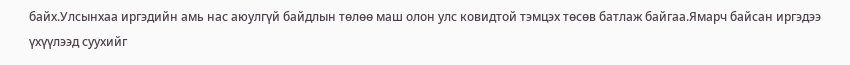байх.Улсынхаа иргэдийн амь нас аюулгүй байдлын төлөө маш олон улс ковидтой тэмцэх төсөв батлаж байгаа.Ямарч байсан иргэдээ үхүүлээд суухийг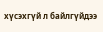хүсэхгүй л байлгүйдээ